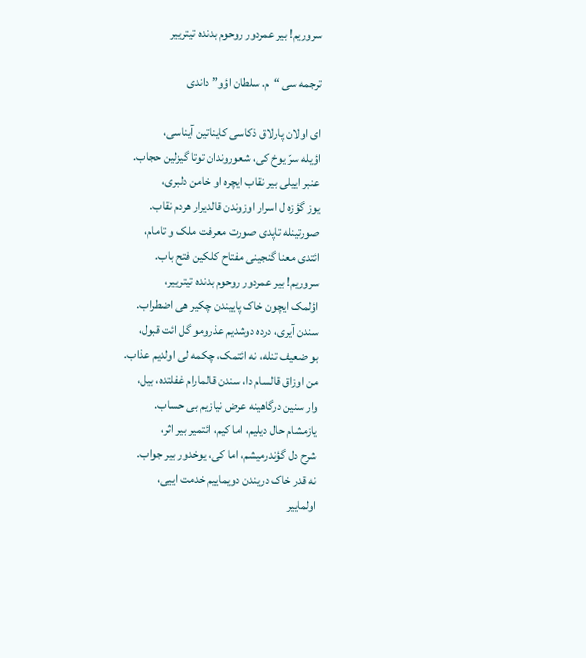سروریم! بیر عمردور روحوم بدنده تیترییر

ترجمه سی “م. سلطان اؤو” داندی

ای اولان پارلاق ذکاسی کایناتین آیناسی،
اؤیله سرّ یوخ کی، شعوروندان توتا گیزلین حجاب.
عنبر اییلی بیر نقاب ایچره او خامن دلبری،
یوز گؤزه ل اسرار اوزوندن قالدیرار هردم نقاب.
صورتینله تاپدی صورت معرفت ملک و تامام،
ائتدی معنا گنجینی مفتاح کلکین فتح باب.
سروریم! بیر عمردور روحوم بدنده تیترییر،
اؤلمک ایچون خاک پاییندن چکیر هی اضطراب.
سندن آیری، درده دوشدیم عذرومو گل ائت قبول،
بو ضعیف تنله، نه ائتمک، چکمه لی اولدیم عذاب.
من اوزاق قالسام دا، سندن قالمارام غفلتده، بیل،
وار سنین درگاهینه عرض نیازیم بی حساب.
یازمشام حال دیلیم، اما کیم، ائتمیر بیر اثر،
شرح دل گؤندرمیشم، اما کی، یوخدور بیر جواب.
نه قدر خاک دریندن دویماییم خدمت اییی،
اولماییر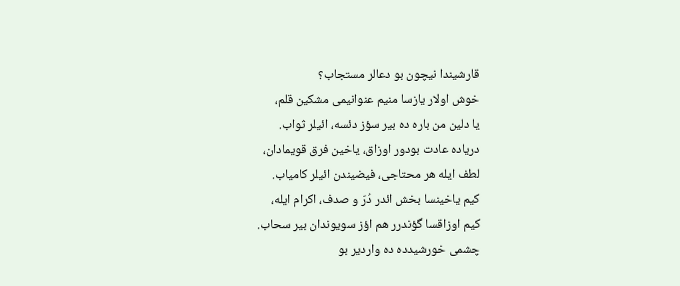قارشیندا نیچون بو دعالر مستجاب؟
خوش اولار یازسا منیم عنوانیمی مشکین قلم،
یا دلین من باره ده بیر سؤز دئسه، ائیلر ثواب.
دریاده عادت بودور اوزاق، یاخین فرق قویمادان،
لطف ایله هر محتاجی، فیضیندن ائیلر کامیاب.
کیم یاخینسا بخش ائدر دُرّ و صدف، اکرام ایله،
کیم اوزاقسا گؤندرر هم اؤز سویوندان بیر سحاب.
چشمی خورشیدده ده واردیر بو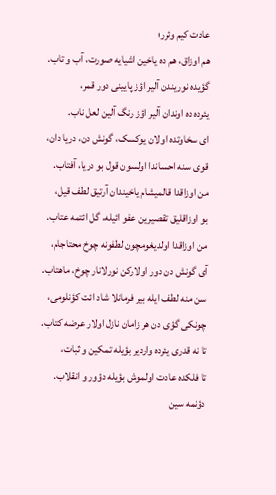عادت کیم وئرر؛
هم اوزاق، هم ده یاخین اشیایه صورت، آب و تاب.
گؤیده نوریندن آلیر اؤز پایینی دور قمر،
یئرده ده اوندان آلیر اؤز رنگ آلین لعل ناب.
ای سخاوتده اولان یوکسک، گونش دن، دریا دان،
قوی سنه احساندا اولسون قول بو دریا، آفتاب.
من اوزاقدا قالمیشام یاخیندان آرتیق لطف قیل،
بو اوزاقلیق تقصیرین عفو ائیله، گل ائتمه عتاب.
من اوزاقدا اولدیغومچون لطفونه چوخ محتاجام،
آی گونش دن دور اولارکن نورلانار چوخ، ماهتاب.
سن منه لطف ایله بیر فرمانلا شاد ائت کؤنلومی،
چونکی گؤی دن هر زامان نازل اولار عرضه کتاب.
تا نه قدری یئرده واردیر بؤیله تمکین و ثبات،
تا فلکده عادت اولموش بؤیله دؤور و انقلاب.
دؤنمه سین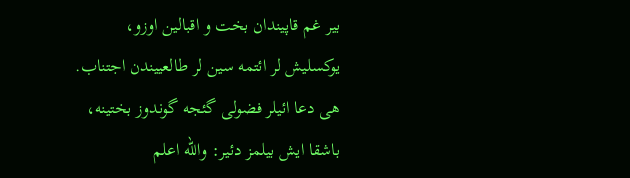بیر غم قاپیندان بخت و اقبالین اوزو،
یوکسلیش لر ائتمه سین لر طالعییندن اجتناب.
هی دعا ائیلر فضولی گئجه گوندوز بختینه،
باشقا ایش بیلمز دئیر: والله اعلم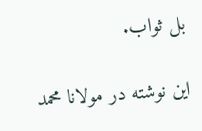بل ثواب.

این نوشته در مولانا محمد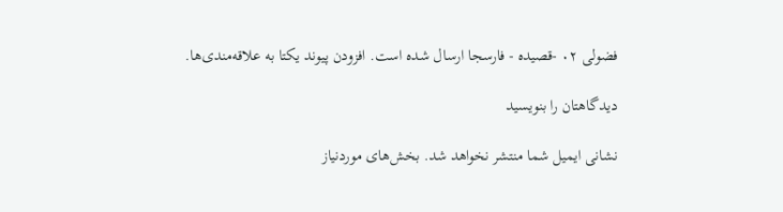فضولی ٠۲ -قصیده - فارسجا ارسال شده است. افزودن پیوند یکتا به علاقه‌مندی‌ها.

دیدگاهتان را بنویسید

نشانی ایمیل شما منتشر نخواهد شد. بخش‌های موردنیاز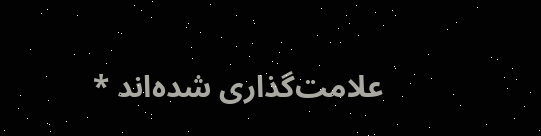علامت‌گذاری شده‌اند *